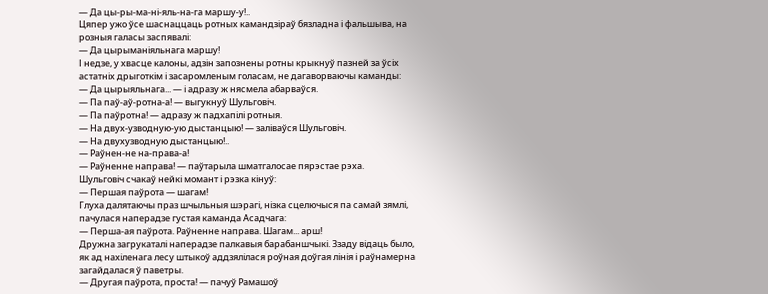— Да цы-ры-ма-ні-яль-на-га маршу-у!..
Цяпер ужо ўсе шаснаццаць ротных камандзіраў бязладна і фальшыва, на розныя галасы заспявалі:
— Да цырыманіяльнага маршу!
І недзе, у хвасце калоны, адзін запознены ротны крыкнуў пазней за ўсіх астатніх дрыготкім і засаромленым голасам, не дагаворваючы каманды:
— Да цырыяльнага... — і адразу ж нясмела абарваўся.
— Па паў-аў-ротна-а! — выгукнуў Шульговіч.
— Па паўротна! — адразу ж падхапілі ротныя.
— На двух-узводную-ую дыстанцыю! — заліваўся Шульговіч.
— На двухузводную дыстанцыю!..
— Раўнен-не на-права-а!
— Раўненне направа! — паўтарыла шматгалосае пярэстае рэха.
Шульговіч счакаў нейкі момант і рэзка кінуў:
— Першая паўрота — шагам!
Глуха далятаючы праз шчыльныя шэрагі, нізка сцелючыся па самай зямлі, пачулася наперадзе густая каманда Асадчага:
— Перша-ая паўрота. Раўненне направа. Шагам... арш!
Дружна загрукаталі наперадзе палкавыя барабаншчыкі. Ззаду відаць было, як ад нахіленага лесу штыкоў аддзялілася роўная доўгая лінія і раўнамерна загайдалася ў паветры.
— Другая паўрота, проста! — пачуў Рамашоў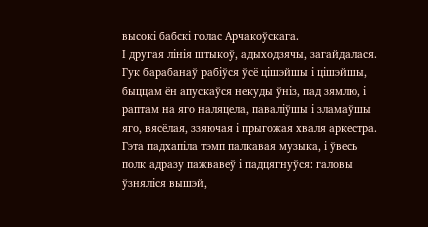высокі бабскі голас Арчакоўскага.
І другая лінія штыкоў, адыходзячы, загайдалася. Гук барабанаў рабіўся ўсё цішэйшы і цішэйшы, быццам ён апускаўся некуды ўніз, пад зямлю, і раптам на яго наляцела, паваліўшы і зламаўшы яго, вясёлая, ззяючая і прыгожая хваля аркестра. Гэта падхапіла тэмп палкавая музыка, і ўвесь полк адразу пажвавеў і падцягнуўся: галовы ўзняліся вышэй,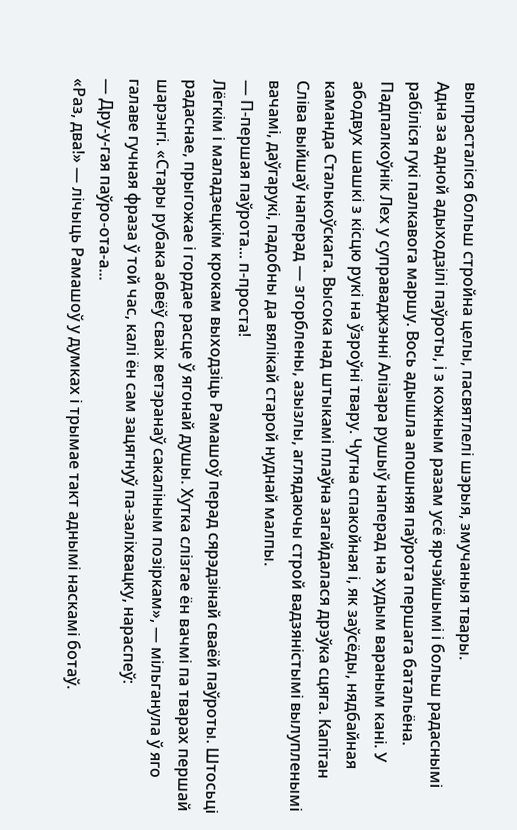выпрасталіся больш стройна целы, пасвятлелі шэрыя, змучаныя твары.
Адна за адной адыходзілі паўроты, і з кожным разам усё ярчэйшымі і больш радаснымі рабіліся гукі палкавога маршу. Вось адышла апошняя паўрота першага батальёна. Падпалкоўнік Лех у суправаджэнні Алізара рушыў наперад на худым вараным кані. У абодвух шашкі з кісцю рукі на ўзроўні твару. Чутна спакойная і, як заўсёды, нядбайная каманда Сталькоўскага. Высока над штыкамі плаўна загайдалася дрэўка сцяга. Капітан Сліва выйшаў наперад — згорблены, азызлы, аглядаючы строй вадзяністымі вылупленымі вачамі, даўгарукі, падобны да вялікай старой нуднай малпы.
— П-першая паўрота... п-проста!
Лёгкім і маладзецкім крокам выходзіць Рамашоў перад сярэдзінай сваёй паўроты. Штосьці радаснае, прыгожае і гордае расце ў ягонай душы. Хутка слізгае ён вачмі па тварах першай шарэнгі. «Стары рубака абвёў сваіх ветэранаў сакаліным позіркам», — мільганула ў яго галаве гучная фраза ў той час, калі ён сам зацягнуў па-заліхвацку, нараспеў:
— Дру-у-гая паўро-ота-а...
«Раз, два!» — лічыць Рамашоў у думках і трымае такт аднымі наскамі ботаў.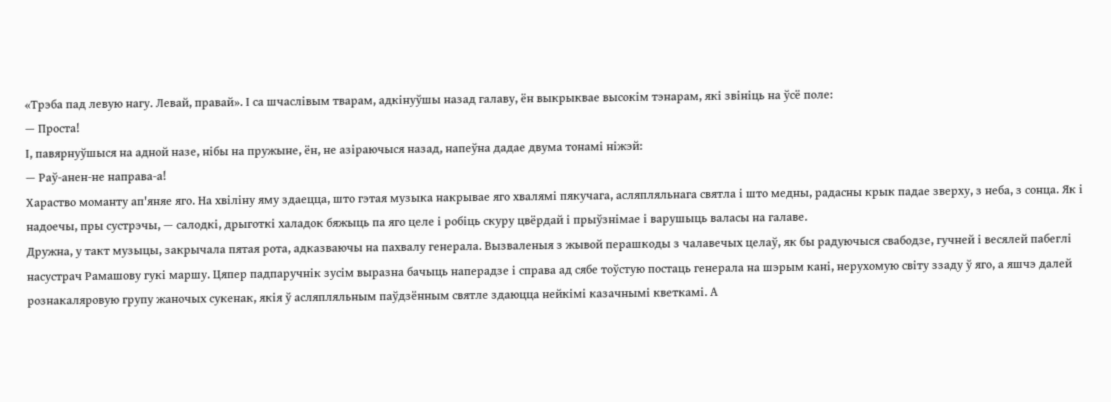«Трэба пад левую нагу. Левай, правай». І са шчаслівым тварам, адкінуўшы назад галаву, ён выкрыквае высокім тэнарам, які звініць на ўсё поле:
— Проста!
І, павярнуўшыся на адной назе, нібы на пружыне, ён, не азіраючыся назад, напеўна дадае двума тонамі ніжэй:
— Раў-анен-не направа-а!
Хараство моманту ап'яняе яго. На хвіліну яму здаецца, што гэтая музыка накрывае яго хвалямі пякучага, асляпляльнага святла і што медны, радасны крык падае зверху, з неба, з сонца. Як і надоечы, пры сустрэчы, — салодкі, дрыготкі халадок бяжыць па яго целе і робіць скуру цвёрдай і прыўзнімае і варушыць валасы на галаве.
Дружна, у такт музыцы, закрычала пятая рота, адказваючы на пахвалу генерала. Вызваленыя з жывой перашкоды з чалавечых целаў, як бы радуючыся свабодзе, гучней і весялей пабеглі насустрач Рамашову гукі маршу. Цяпер падпаручнік зусім выразна бачыць наперадзе і справа ад сябе тоўстую постаць генерала на шэрым кані, нерухомую світу ззаду ў яго, а яшчэ далей рознакаляровую групу жаночых сукенак, якія ў асляпляльным паўдзённым святле здаюцца нейкімі казачнымі кветкамі. А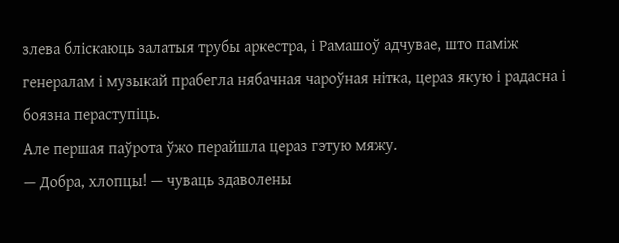злева бліскаюць залатыя трубы аркестра, і Рамашоў адчувае, што паміж генералам і музыкай прабегла нябачная чароўная нітка, цераз якую і радасна і боязна пераступіць.
Але першая паўрота ўжо перайшла цераз гэтую мяжу.
— Добра, хлопцы! — чуваць здаволены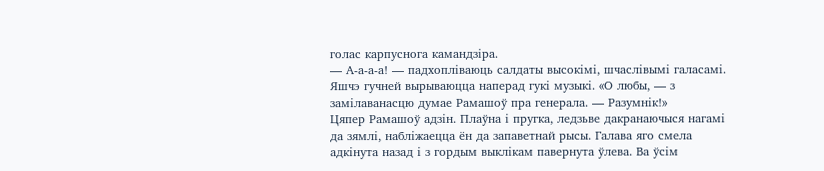голас карпуснога камандзіра.
— А-а-а-а! — падхопліваюць салдаты высокімі, шчаслівымі галасамі. Яшчэ гучней вырываюцца наперад гукі музыкі. «О любы, — з замілаванасцю думае Рамашоў пра генерала. — Разумнік!»
Цяпер Рамашоў адзін. Плаўна і пругка, ледзьве дакранаючыся нагамі да зямлі, набліжаецца ён да запаветнай рысы. Галава яго смела адкінута назад і з гордым выклікам павернута ўлева. Ва ўсім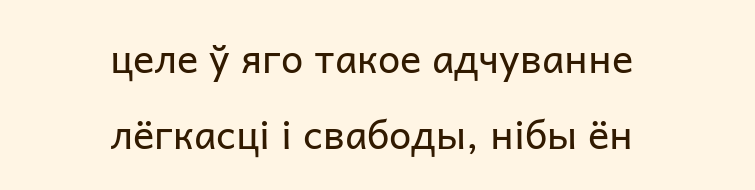целе ў яго такое адчуванне лёгкасці і свабоды, нібы ён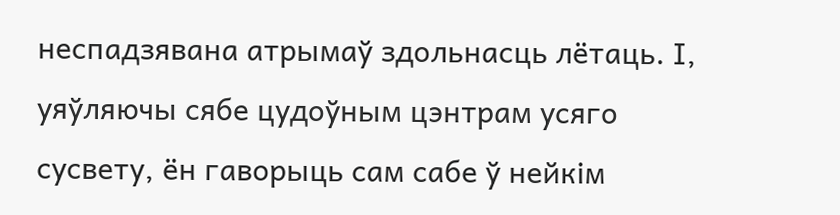неспадзявана атрымаў здольнасць лётаць. І, уяўляючы сябе цудоўным цэнтрам усяго сусвету, ён гаворыць сам сабе ў нейкім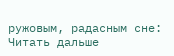ружовым, радасным сне:
Читать дальше